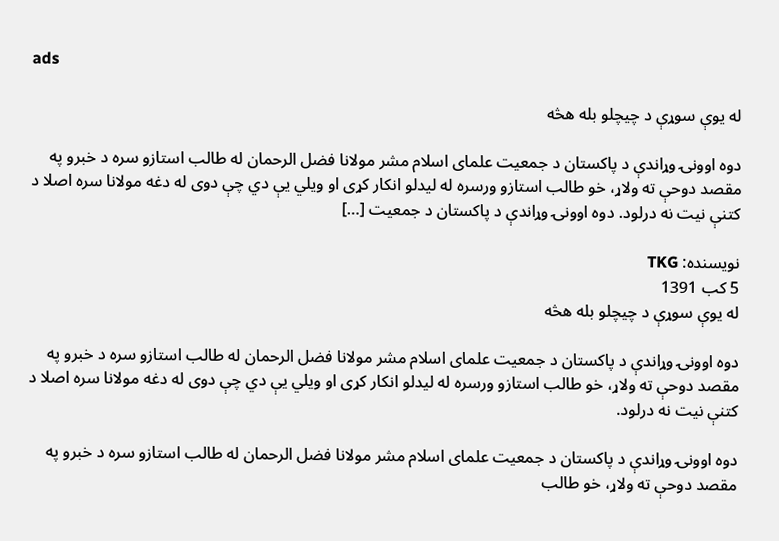ads

له یوې سوړې د چیچلو بله هڅه

دوه اوونۍ وړاندې د پاكستان د جمعيت علماى اسلام مشر مولانا فضل الرحمان له طالب استازو سره د خبرو په مقصد دوحې ته ولاړ، خو طالب استازو ورسره له لیدلو انکار کړی او ویلي یې دي چې دوی له دغه مولانا سره اصلا د كتنې نيت نه درلود. دوه اوونۍ وړاندې د پاكستان د جمعيت […]

نویسنده: TKG
5 کب 1391
له یوې سوړې د چیچلو بله هڅه

دوه اوونۍ وړاندې د پاكستان د جمعيت علماى اسلام مشر مولانا فضل الرحمان له طالب استازو سره د خبرو په مقصد دوحې ته ولاړ، خو طالب استازو ورسره له لیدلو انکار کړی او ویلي یې دي چې دوی له دغه مولانا سره اصلا د كتنې نيت نه درلود.

دوه اوونۍ وړاندې د پاكستان د جمعيت علماى اسلام مشر مولانا فضل الرحمان له طالب استازو سره د خبرو په مقصد دوحې ته ولاړ، خو طالب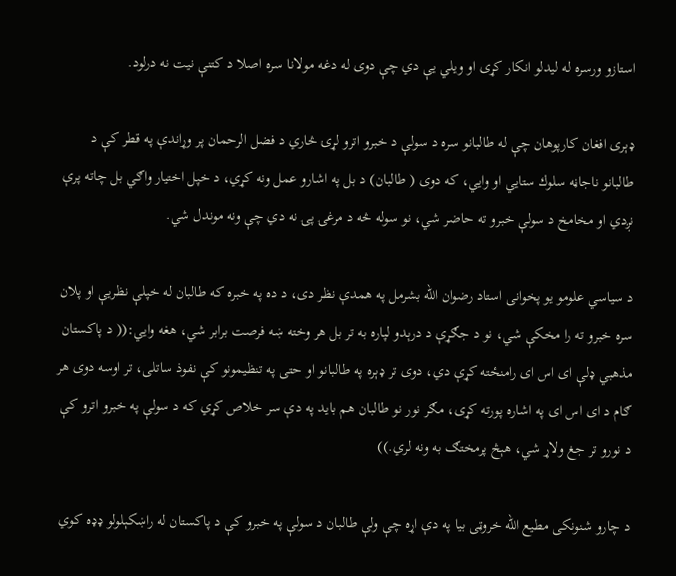استازو ورسره له لیدلو انکار کړی او ویلي یې دي چې دوی له دغه مولانا سره اصلا د كتنې نيت نه درلود.

ډېری افغان کارپوهان چې له طالبانو سره د سولې د خبرو اترو لړۍ څاري د فضل الرحمان پر وړاندې په قطر كې د طالبانو ناجاڼه سلوك ستايي او وايي، كه دوی ( طالبان) د بل په اشارو عمل ونه كړي، د خپل اختيار واګي بل چاته پرې نږدي او مخامخ د سولې خبرو ته حاضر شي، نو سوله څه د مرغۍ پۍ نه دي چې ونه موندل شي.

د سياسي علومو یو پخوانی استاد رضوان الله بشرمل په همدې نظر دى، د ده په خبره كه طالبان له خپلې نظريې او پلان سره خبرو ته را مخكې شي، نو د جګړې د درېدو لپاره به تر بل هر وخته ښه فرصت برابر شي، هغه وايي:(( د پاكستان مذهبي ډلې ای اس اى رامنځته كړې دي، دوى تر ډېره په طالبانو او حتى په تنظيمونو كې نفوذ ساتلى، تر اوسه دوى هر ګام د ای اس ای په اشاره پورته كړى، مګر نور نو طالبان هم بايد په دې سر خلاص كړي که د سولې په خبرو اترو کې د نورو تر جغ ولاړ شي، هېڅ پرمختګ به ونه لري.))

د چارو شنونكى مطيع الله خروټى بيا په دې اړه چې ولې طالبان د سولې په خبرو كې د پاكستان له راښكېلولو ډډه كوي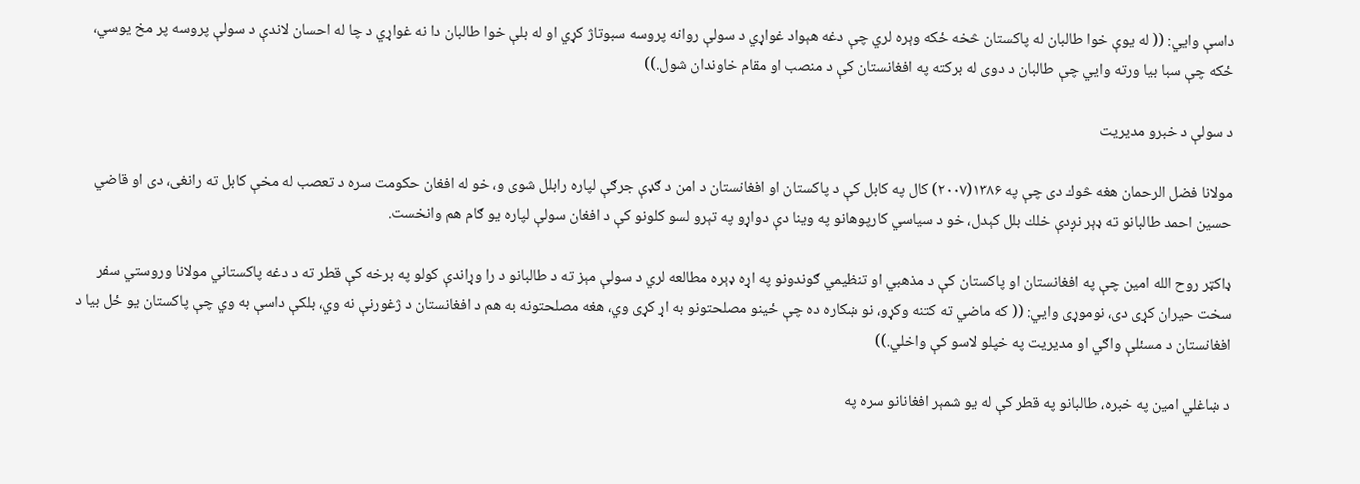داسې وايي: (( له يوې خوا طالبان له پاكستان څخه ځكه وېره لري چې دغه هېواد غواړي د سولې روانه پروسه سبوتاژ كړي او له بلې خوا طالبان دا نه غواړي د چا له احسان لاندې د سولې پروسه پر مخ يوسي، ځكه چې سبا بيا ورته وايي چې طالبان د دوى له بركته په افغانستان كې د منصب او مقام خاوندان شول.))

د سولې د خبرو مديريت

مولانا فضل الرحمان هغه څوك دى چې په ۱۳۸۶(۲۰۰۷) کال په كابل كې د پاكستان او افغانستان د امن د ګډې جرګې لپاره رابلل شوى و، خو له افغان حكومت سره د تعصب له مخې كابل ته رانغى، دى او قاضي حسين احمد طالبانو ته ډېر نږدې خلك بلل كېدل، خو د سیاسي کارپوهانو په وینا دې دواړو په تېرو لسو كلونو كې د افغان سولې لپاره يو ګام هم وانخست.

ډاکټر روح الله امین چې په افغانستان او پاکستان کې د مذهبي او تنظیمي ګوندونو په اړه ډېره مطالعه لري د سولې مېز ته د طالبانو د را وړاندې کولو په برخه کې قطر ته د دغه پاکستاني مولانا وروستي سفر سخت حیران کړی دی، نوموړی وايي: (( که ماضي ته کتنه وکړو، نو ښكاره ده چې ځينو مصلحتونو به اړ كړى وي، هغه مصلحتونه به هم د افغانستان د ژغورنې نه وي، بلكې داسې به وي چې پاكستان يو ځل بيا د افغانستان د مسئلې واګي او مديريت په خپلو لاسو كې واخلي.))

د ښاغلي امین په خبره، طالبانو په قطر كې له يو شمېر افغانانو سره په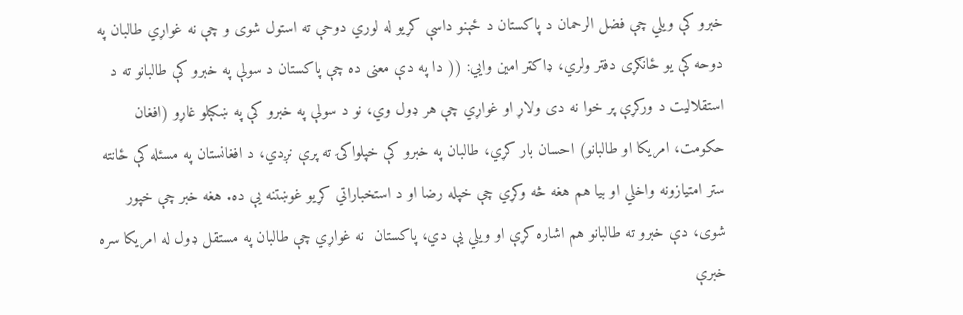خبرو کې ويلي چې فضل الرحمان د پاكستان د ځېنو داسې كړيو له لوري دوحې ته استول شوى و چې نه غواړي طالبان په دوحه كې يو ځانګړى دفتر ولري، ډاکټر امین وايي: (( دا په دې معنی ده چې پاكستان د سولې په خبرو كې طالبانو ته د استقلاليت د وركړې پر خوا نه دى ولاړ او غواړي چې هر ډول وي، نو د سولې په خبرو كې په ښكېلو غاړو (افغان حكومت، امريكا او طالبانو) احسان بار كړي، طالبان په خبرو كې خپلواكۍ ته پرې نږدي، د افغانستان په مسئله كې ځانته ستر امتيازونه واخلي او بيا هم هغه څه وكړي چې خپله رضا او د استخباراتي كړيو غوښتنه يې ده. هغه خبر چې خپور شوی، دې خبرو ته طالبانو هم اشاره كړې او ويلي يې دي، پاكستان  نه غواړي چې طالبان په مستقل ډول له امريكا سره خبرې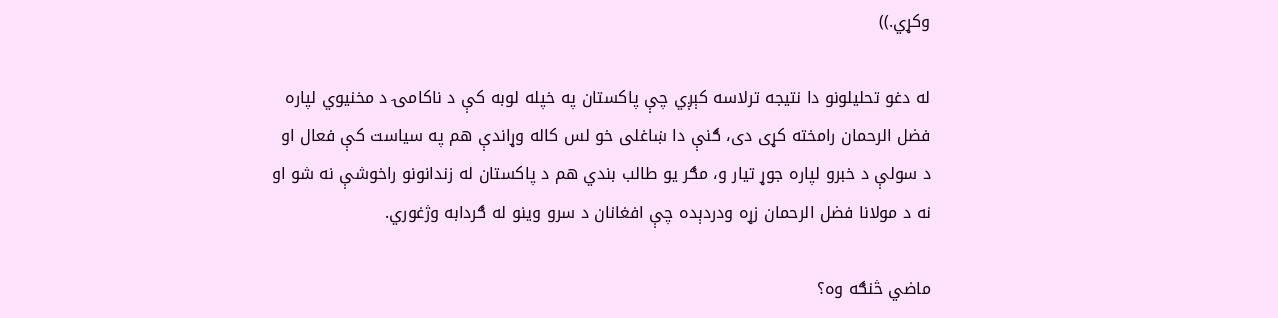وكړي.))

له دغو تحلیلونو دا نتیجه ترلاسه کېږي چې پاكستان په خپله لوبه كې د ناكامۍ د مخنيوي لپاره فضل الرحمان رامخته كړى دى، ګنې دا ښاغلى خو لس كاله وړاندې هم په سياست كې فعال او د سولې د خبرو لپاره جوړ تيار و، مګر يو طالب بندي هم د پاكستان له زندانونو راخوشې نه شو او نه د مولانا فضل الرحمان زړه ودردېده چې افغانان د سرو وينو له ګردابه وژغوري.

ماضي څنګه وه؟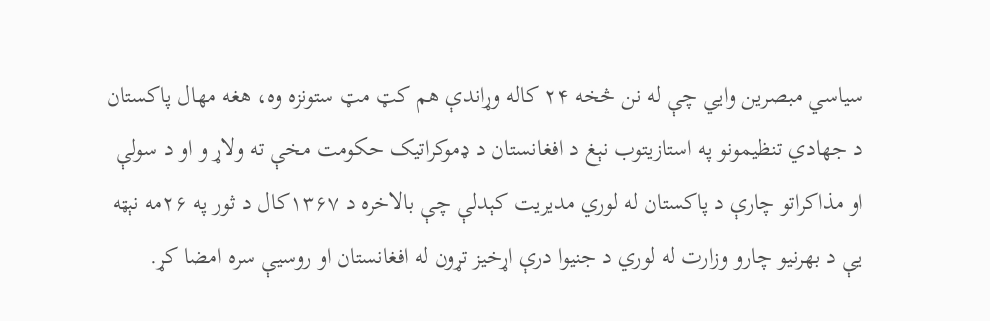سیاسي مبصرین وايي چې له نن څخه ۲۴ کاله وړاندې هم كټ مټ ستونزه وه، هغه مهال پاكستان د جهادي تنظیمونو په استازیتوب نېغ د افغانستان د ډموکراتیک حكومت مخې ته ولاړ و او د سولې او مذاكراتو چارې د پاکستان له لوري مدیریت کېدلې چې بالاخره د ۱۳۶۷کال د ثور په ۲۶مه نېټه یې د بهرنیو چارو وزارت له لوري د جنیوا درې اړخیز تړون له افغانستان او روسیې سره امضا کړ.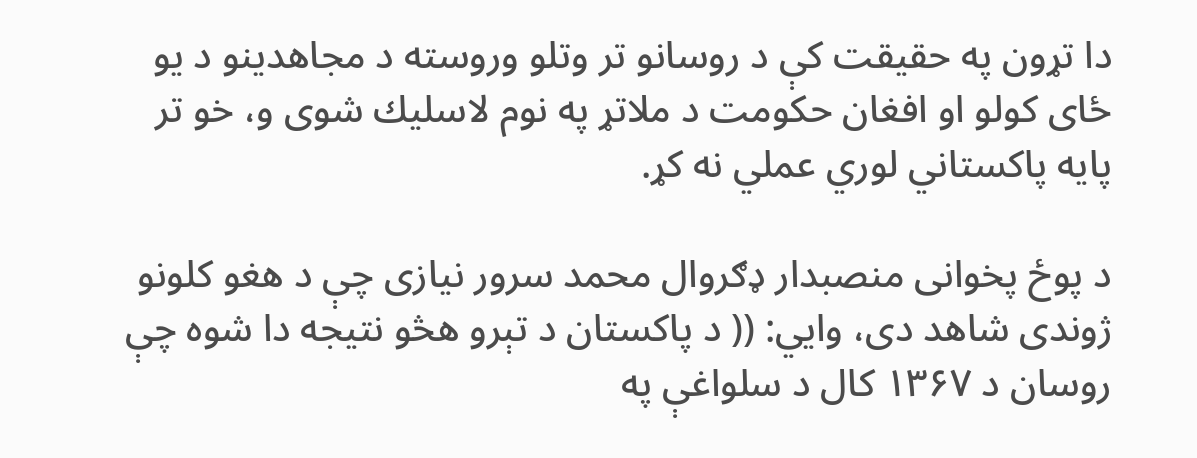دا تړون په حقیقت کې د روسانو تر وتلو وروسته د مجاهدينو د يو ځاى كولو او افغان حكومت د ملاتړ په نوم لاسليك شوی و، خو تر پایه پاکستاني لوري عملي نه کړ.

د پوځ پخوانی منصبدار ډګروال محمد سرور نیازی چې د هغو کلونو ژوندی شاهد دی، وايي: (( د پاکستان د تېرو هڅو نتیجه دا شوه چې روسان د ۱۳۶۷ کال د سلواغې په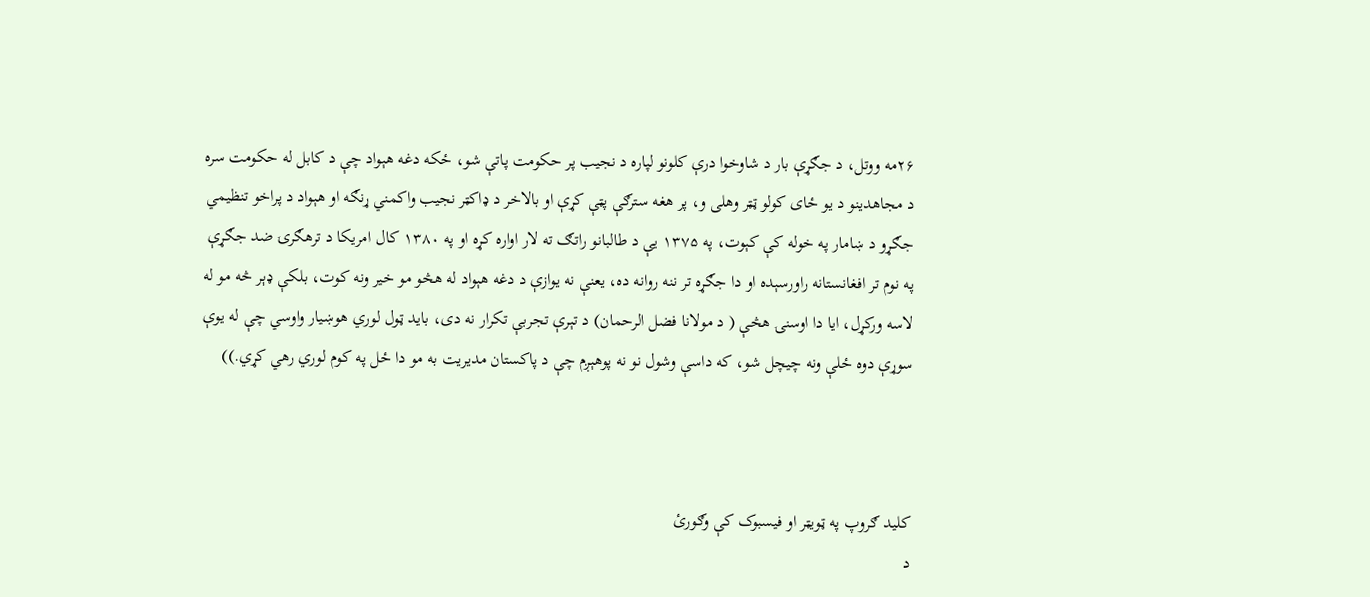۲۶مه ووتل، د جګړې بار د شاوخوا درې کلونو لپاره د نجیب پر حکومت پاتې شو، ځکه دغه هېواد چې د کابل له حکومت سره د مجاهدینو د یو ځای کولو ټټر وهلی و، پر هغه سترګې پټې کړې او بالاخر د ډاكټر نجيب واكمني ړنګه او هېواد د پراخو تنظيمي جګړو د ښامار په خوله كې كېوت، په ۱۳۷۵ يې د طالبانو راتګ ته لار اواره كړه او په ۱۳۸۰ كال امريكا د ترهګرۍ ضد جګړې په نوم تر افغانستانه راورسېده او دا جګړه تر ننه روانه ده، یعنې نه یوازې د دغه هېواد له هڅو مو خیر ونه کوت، بلکې ډېر څه مو له لاسه ورکړل، ایا دا اوسنۍ هڅې ( د مولانا فضل الرحمان) د تېرې تجربې تکرار نه دی، باید ټول لوري هوښیار واوسي چې له یوې سوړې دوه ځلې ونه چیچل شو، که داسې وشول نو نه پوهېږم چې د پاکستان مدیریت به مو دا ځل په کوم لوري رهي کړي.))



کلید ګروپ په ټویټر او فیسبوک کې وګورئ
د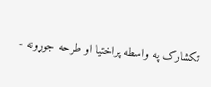تکشارک په واسطه پراختیا او طرحه جوړونه -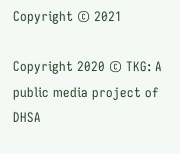Copyright © 2021

Copyright 2020 © TKG: A public media project of DHSA